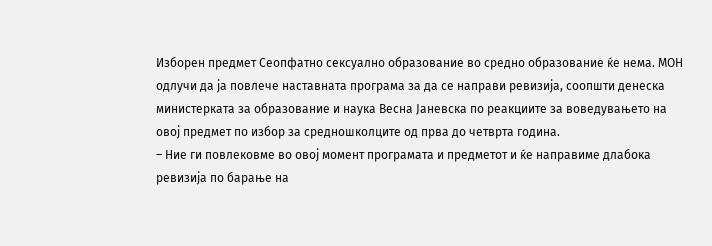Изборен предмет Сеопфатно сексуално образование во средно образование ќе нема. МОН одлучи да ја повлече наставната програма за да се направи ревизија, соопшти денеска министерката за образование и наука Весна Јаневска по реакциите за воведувањето на овој предмет по избор за средношколците од прва до четврта година.
– Ние ги повлековме во овој момент програмата и предметот и ќе направиме длабока ревизија по барање на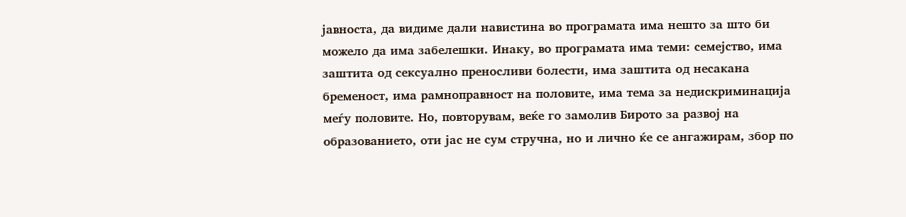јавноста, да видиме дали навистина во програмата има нешто за што би можело да има забелешки. Инаку, во програмата има теми: семејство, има заштита од сексуално преносливи болести, има заштита од несакана бременост, има рамноправност на половите, има тема за недискриминација меѓу половите. Но, повторувам, веќе го замолив Бирото за развој на образованието, оти јас не сум стручна, но и лично ќе се ангажирам, збор по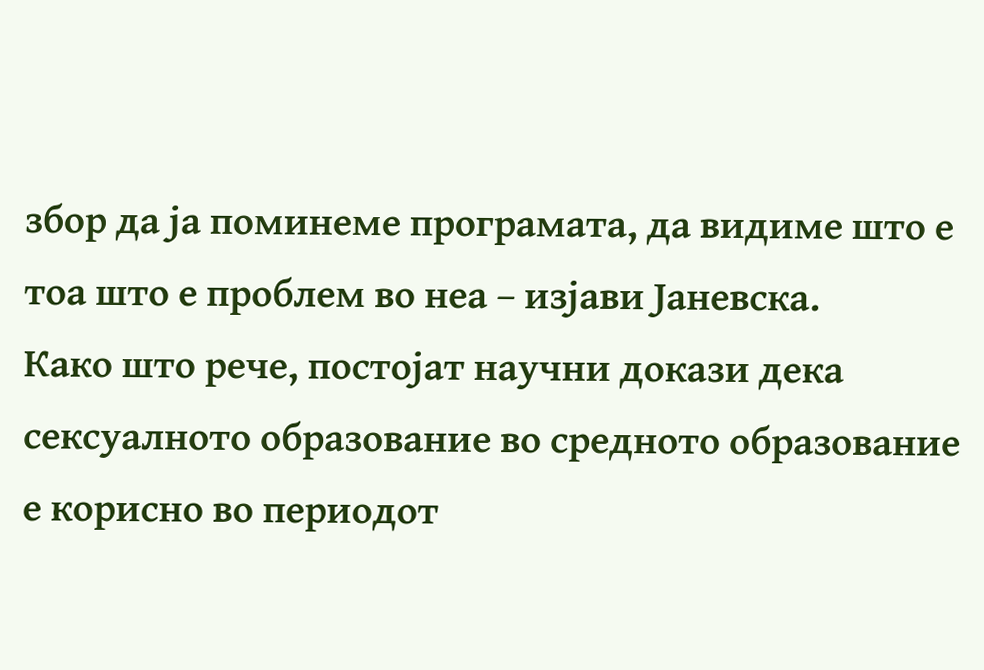збор да ја поминеме програмата, да видиме што е тоа што е проблем во неа – изјави Јаневска.
Како што рече, постојат научни докази дека сексуалното образование во средното образование е корисно во периодот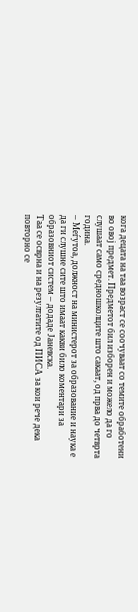кога децата на таа возраст се соочуваат со темите обработени во овој предмет. Предметот бил изборен и можело да го слушаат само средношколците што сакаат, од прва до четврта година.
– Меѓутоа, должност на министерот за образование и наука е да ги слушне сите што имаат какви било коментари за образовниот систем – додаде Јаневска.
Таа се осврна и на резултатите од ПИСА за кои рече дека повторно се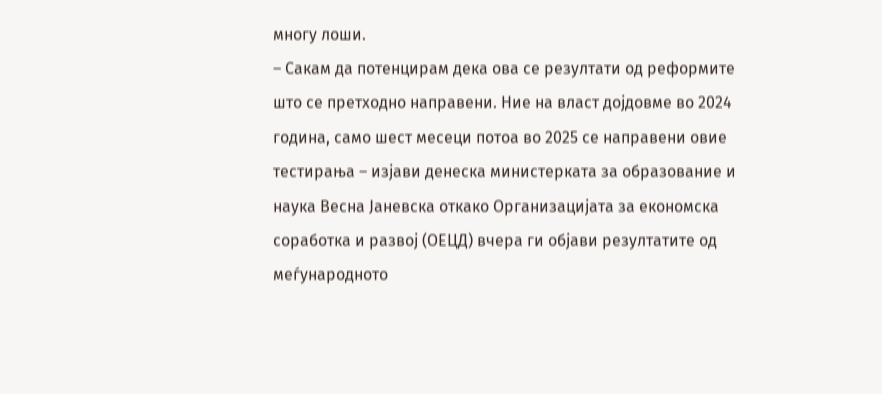многу лоши.
– Сакам да потенцирам дека ова се резултати од реформите што се претходно направени. Ние на власт дојдовме во 2024 година, само шест месеци потоа во 2025 се направени овие тестирања – изјави денеска министерката за образование и наука Весна Јаневска откако Организацијата за економска соработка и развој (ОЕЦД) вчера ги објави резултатите од меѓународното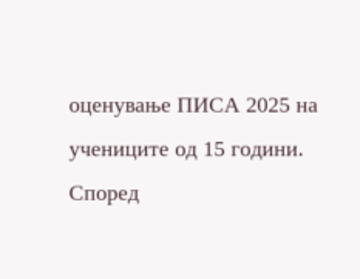оценување ПИСА 2025 на учениците од 15 години.
Според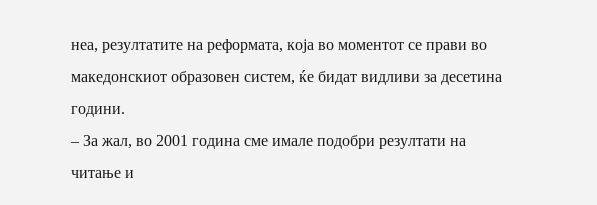неа, резултатите на реформата, која во моментот се прави во македонскиот образовен систем, ќе бидат видливи за десетина години.
– За жал, во 2001 година сме имале подобри резултати на читање и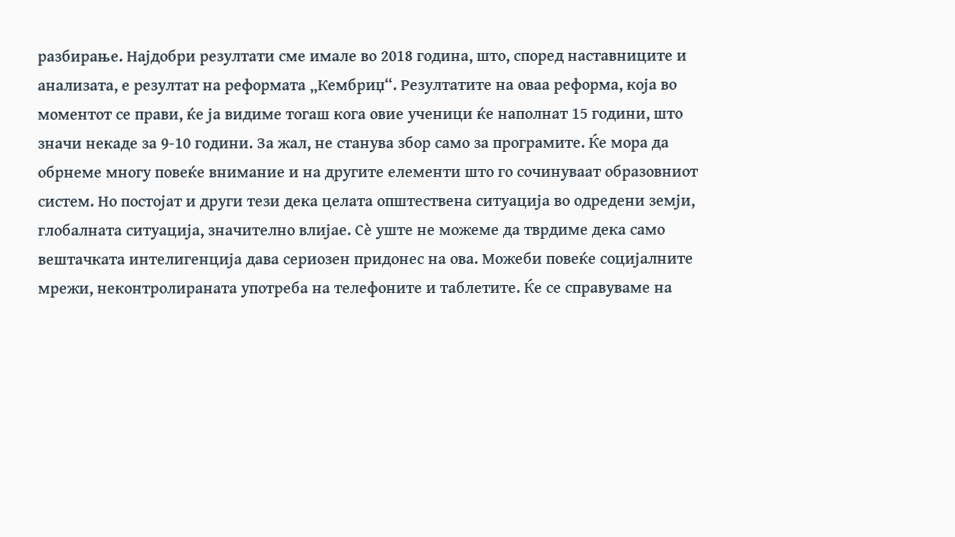разбирање. Најдобри резултати сме имале во 2018 година, што, според наставниците и анализата, е резултат на реформата „Кембриџ“. Резултатите на оваа реформа, која во моментот се прави, ќе ја видиме тогаш кога овие ученици ќе наполнат 15 години, што значи некаде за 9-10 години. За жал, не станува збор само за програмите. Ќе мора да обрнеме многу повеќе внимание и на другите елементи што го сочинуваат образовниот систем. Но постојат и други тези дека целата општествена ситуација во одредени земји, глобалната ситуација, значително влијае. Сè уште не можеме да тврдиме дека само вештачката интелигенција дава сериозен придонес на ова. Можеби повеќе социјалните мрежи, неконтролираната употреба на телефоните и таблетите. Ќе се справуваме на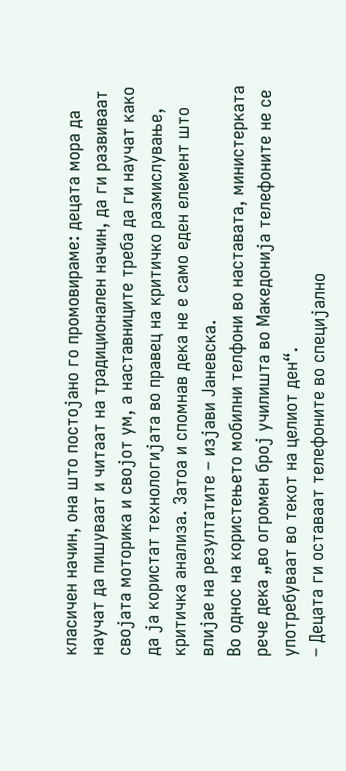класичен начин, она што постојано го промовираме: децата мора да научат да пишуваат и читаат на традиционален начин, да ги развиваат својата моторика и својот ум, а наставниците треба да ги научат како да ја користат технологијата во правец на критичко размислување, критичка анализа. Затоа и спомнав дека не е само еден елемент што влијае на резултатите – изјави Јаневска.
Во однос на користењето мобилни телфони во наставата, министерката рече дека „во огромен број училишта во Македонија телефоните не се употребуваат во текот на целиот ден“.
– Децата ги оставаат телефоните во специјално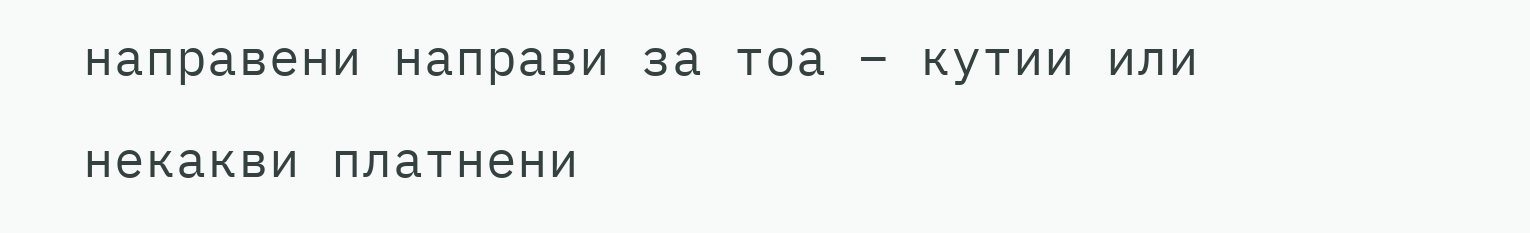направени направи за тоа – кутии или некакви платнени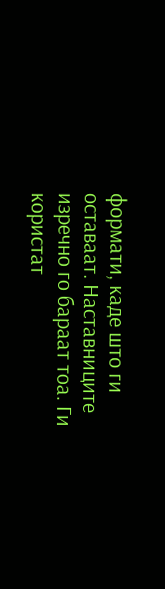формати, каде што ги оставаат. Наставниците изречно го бараат тоа. Ги користат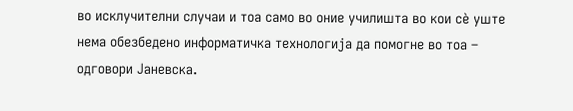во исклучителни случаи и тоа само во оние училишта во кои сè уште нема обезбедено информатичка технологија да помогне во тоа – одговори Јаневска.